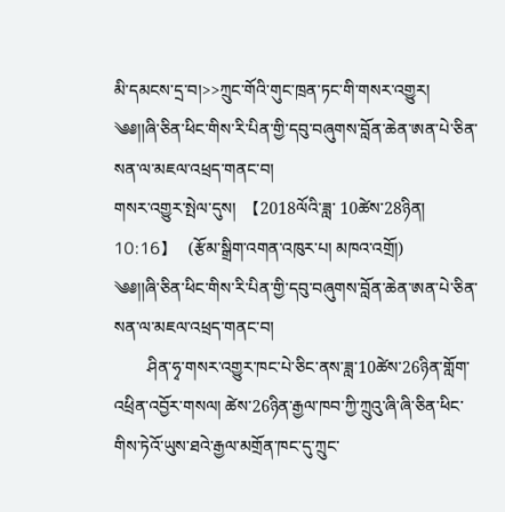མི་དམངས་དྲ་བ།>>ཀྲུང་གོའི་གུང་ཁྲན་ཏང་གི་གསར་འགྱུར།
༄༅།།ཞི་ཅིན་ཕིང་གིས་རི་པིན་གྱི་དབུ་བཞུགས་བློན་ཆེན་ཨན་པེ་ཅིན་སན་ལ་མཇལ་འཕྲད་གནང་བ།
གསར་འགྱུར་སྤེལ་དུས།  【2018ལོའི་ཟླ་ 10ཚེས་28ཉིན། 10:16】   (རྩོམ་སྒྲིག་འགན་འཁུར་པ། མཁའ་འགྲོ།)
༄༅།།ཞི་ཅིན་ཕིང་གིས་རི་པིན་གྱི་དབུ་བཞུགས་བློན་ཆེན་ཨན་པེ་ཅིན་སན་ལ་མཇལ་འཕྲད་གནང་བ།
        ཤིན་ཧྭ་གསར་འགྱུར་ཁང་པེ་ཅིང་ནས་ཟླ་10ཚེས་26ཉིན་གློག་འཕྲིན་འབྱོར་གསལ། ཚེས་26ཉིན་རྒྱལ་ཁབ་ཀྱི་ཀྲུའུ་ཞི་ཞི་ཅིན་ཕིང་གིས་ཏེའོ་ཡུས་ཐའེ་རྒྱལ་མགྲོན་ཁང་དུ་ཀྲུང་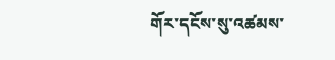གོར་དངོས་སུ་འཚམས་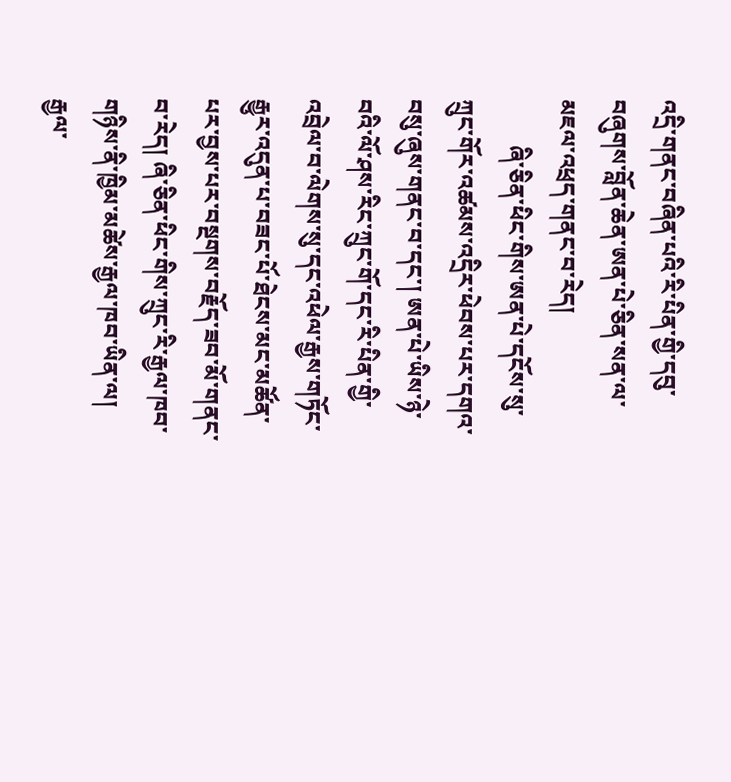འདྲི་གནང་བཞིན་པའི་རི་པིན་གྱི་དབུ་བཞུགས་བློན་ཆེན་ཨན་པེ་ཅིན་སན་ལ་མཇལ་འཕྲད་གནང་བ་རེད།
        ཞི་ཅིན་ཕིང་གིས་ཨན་པེ་དངོས་སུ་ཀྲུང་གོར་འཚམས་འདྲིར་ཕེབས་པར་དགའ་བསུ་ཞུས་གནང་བ་དང་། ཨན་པེ་ཡིས་ཉེ་བའི་ལོ་ཤས་རིང་ཀྲུང་གོ་དང་རི་པིན་གྱི་འབྲེལ་བ་ལེགས་སུ་དང་འཕེལ་རྒྱས་གཏོང་རྒྱུར་འདུན་པ་བཟང་པོ་ཐེངས་མང་མཚོན་པར་བྱས་པར་བསྔགས་བརྗོད་ཟབ་མོ་གནང་བ་རེད། ཞི་ཅིན་ཕིང་གིས་ཀྲུང་རི་རྒྱལ་ཁབ་གཉིས་ནི་ཁྱིམ་མཚེས་རྒྱལ་ཁབ་ཡིན་ལ། རྒྱལ་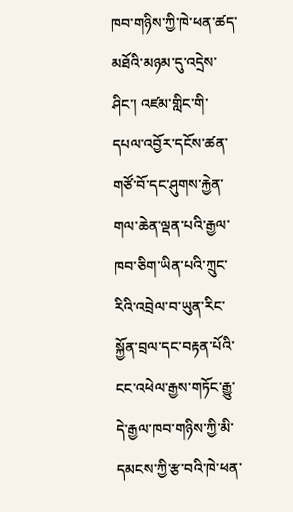ཁབ་གཉིས་ཀྱི་ཁེ་ཕན་ཚད་མཐོའི་མཉམ་དུ་འདྲེས་ཤིང་། འཛམ་གླིང་གི་དཔལ་འབྱོར་དངོས་ཚན་གཙོ་བོ་དང་ཤུགས་རྐྱེན་གལ་ཆེན་ལྡན་པའི་རྒྱལ་ཁབ་ཅིག་ཡིན་པའི་ཀྲུང་རིའི་འབྲེལ་བ་ཡུན་རིང་སྐྱོན་བྲལ་དང་བརྟན་པོའི་ངང་འཕེལ་རྒྱས་གཏོང་རྒྱུ་དེ་རྒྱལ་ཁབ་གཉིས་ཀྱི་མི་དམངས་ཀྱི་རྩ་བའི་ཁེ་ཕན་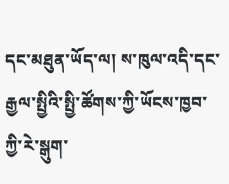དང་མཐུན་ཡོད་ལ། ས་ཁུལ་འདི་དང་རྒྱལ་སྤྱིའི་སྤྱི་ཚོགས་ཀྱི་ཡོངས་ཁྱབ་ཀྱི་རེ་སྒུག་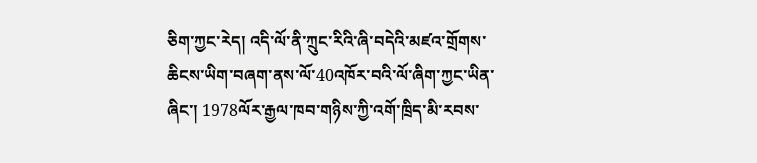ཅིག་ཀྱང་རེད། འདི་ལོ་ནི་ཀྲུང་རིའི་ཞི་བདེའི་མཛའ་གྲོགས་ཆིངས་ཡིག་བཞག་ནས་ལོ་40འཁོར་བའི་ལོ་ཞིག་ཀྱང་ཡིན་ཞིང་། 1978ལོར་རྒྱལ་ཁབ་གཉིས་ཀྱི་འགོ་ཁྲིད་མི་རབས་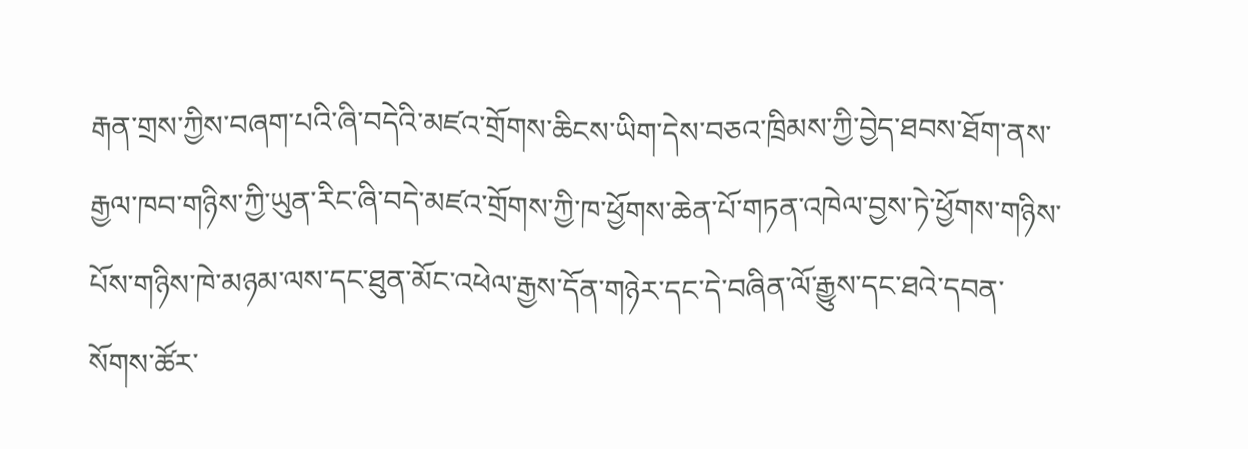རྒན་གྲས་ཀྱིས་བཞག་པའི་ཞི་བདེའི་མཛའ་གྲོགས་ཆིངས་ཡིག་དེས་བཅའ་ཁྲིམས་ཀྱི་བྱེད་ཐབས་ཐོག་ནས་རྒྱལ་ཁབ་གཉིས་ཀྱི་ཡུན་རིང་ཞི་བདེ་མཛའ་གྲོགས་ཀྱི་ཁ་ཕྱོགས་ཆེན་པོ་གཏན་འཁེལ་བྱས་ཏེ་ཕྱོགས་གཉིས་པོས་གཉིས་ཁེ་མཉམ་ལས་དང་ཐུན་མོང་འཕེལ་རྒྱས་དོན་གཉེར་དང་དེ་བཞིན་ལོ་རྒྱུས་དང་ཐའེ་དབན་སོགས་ཚོར་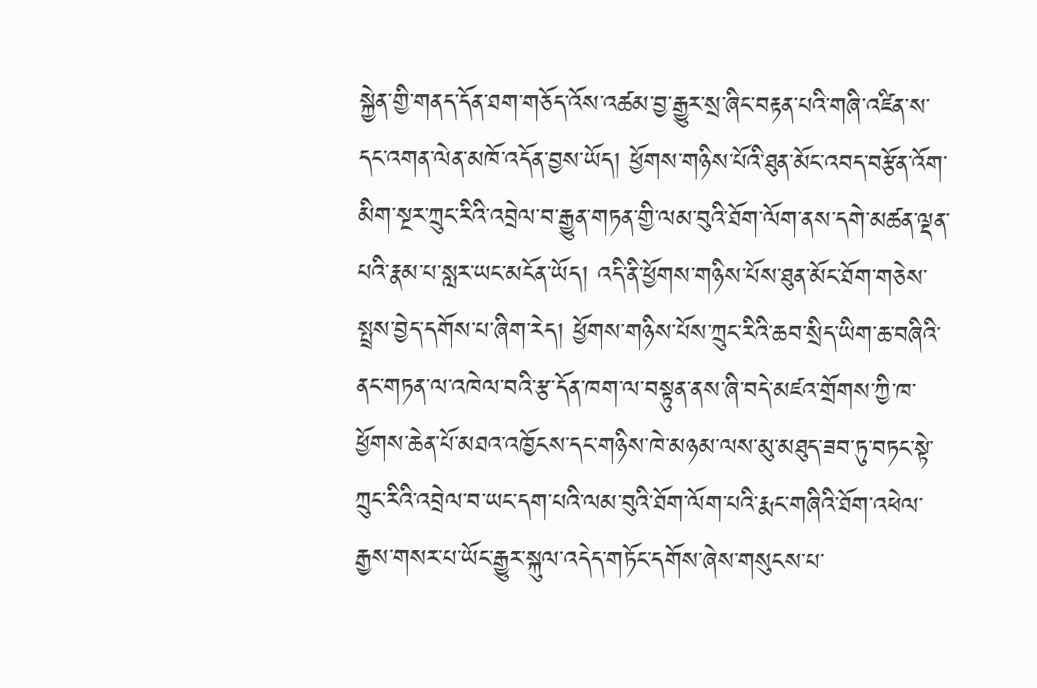སྐྱེན་གྱི་གནད་དོན་ཐག་གཅོད་འོས་འཚམ་བྱ་རྒྱུར་སྲ་ཞིང་བརྟན་པའི་གཞི་འཛིན་ས་དང་འགན་ལེན་མཁོ་འདོན་བྱས་ཡོད། ཕྱོགས་གཉིས་པོའི་ཐུན་མོང་འབད་བརྩོན་འོག་མིག་སྔར་ཀྲུང་རིའི་འབྲེལ་བ་རྒྱུན་གཏན་གྱི་ལམ་བུའི་ཐོག་ལོག་ནས་དགེ་མཚན་ལྡན་པའི་རྣམ་པ་སླར་ཡང་མངོན་ཡོད། འདི་ནི་ཕྱོགས་གཉིས་པོས་ཐུན་མོང་ཐོག་གཅེས་སྤྲས་བྱེད་དགོས་པ་ཞིག་རེད། ཕྱོགས་གཉིས་པོས་ཀྲུང་རིའི་ཆབ་སྲིད་ཡིག་ཆ་བཞིའི་ནང་གཏན་ལ་འཁེལ་བའི་རྩ་དོན་ཁག་ལ་བསྟུན་ནས་ཞི་བདེ་མཛའ་གྲོགས་ཀྱི་ཁ་ཕྱོགས་ཆེན་པོ་མཐའ་འཁྱོངས་དང་གཉིས་ཁེ་མཉམ་ལས་མུ་མཐུད་ཟབ་ཏུ་བཏང་སྟེ་ཀྲུང་རིའི་འབྲེལ་བ་ཡང་དག་པའི་ལམ་བུའི་ཐོག་ལོག་པའི་རྨང་གཞིའི་ཐོག་འཕེལ་རྒྱས་གསར་པ་ཡོང་རྒྱུར་སྐུལ་འདེད་གཏོང་དགོས་ཞེས་གསུངས་པ་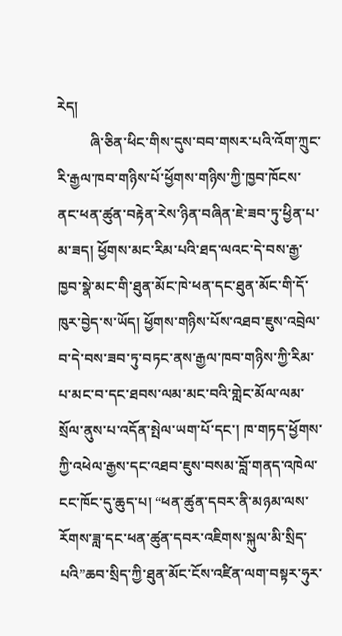རེད།
         ཞི་ཅིན་ཕིང་གིས་དུས་བབ་གསར་པའི་འོག་ཀྲུང་རི་རྒྱལ་ཁབ་གཉིས་པོ་ཕྱོགས་གཉིས་ཀྱི་ཁྱབ་ཁོངས་ནང་ཕན་ཚུན་བརྟེན་རེས་ཉིན་བཞིན་ཇེ་ཟབ་ཏུ་ཕྱིན་པ་མ་ཟད། ཕྱོགས་མང་རིམ་པའི་ཐད་ལའང་དེ་བས་རྒྱ་ཁྱབ་སྣེ་མང་གི་ཐུན་མོང་ཁེ་ཕན་དང་ཐུན་མོང་གི་དོ་ཁུར་བྱེད་ས་ཡོད། ཕྱོགས་གཉིས་པོས་འཐབ་ཇུས་འབྲེལ་བ་དེ་བས་ཟབ་ཏུ་བཏང་ནས་རྒྱལ་ཁབ་གཉིས་ཀྱི་རིམ་པ་མང་བ་དང་ཐབས་ལམ་མང་བའི་གླེང་མོལ་ལམ་སྲོལ་ནུས་པ་འདོན་སྤེལ་ཡག་པོ་དང་། ཁ་གཏད་ཕྱོགས་ཀྱི་འཕེལ་རྒྱས་དང་འཐབ་ཇུས་བསམ་བློ་གནད་འཁེལ་ངང་ཁོང་དུ་ཆུད་པ། “ཕན་ཚུན་དབར་ནི་མཉམ་ལས་རོགས་ཟླ་དང་ཕན་ཚུན་དབར་འཇིགས་སྐུལ་མི་སྲིད་པའི”ཆབ་སྲིད་ཀྱི་ཐུན་མོང་ངོས་འཛིན་ལག་བསྟར་ཧུར་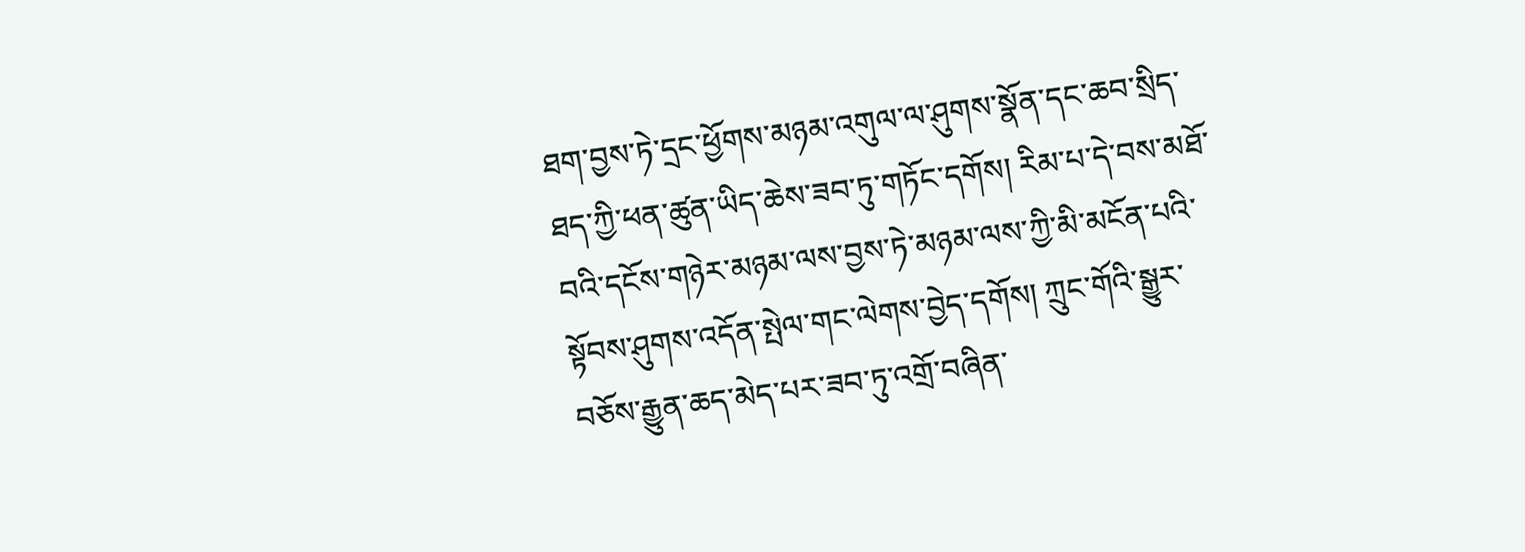ཐག་བྱས་ཏེ་དྲང་ཕྱོགས་མཉམ་འགུལ་ལ་ཤུགས་སྣོན་དང་ཆབ་སྲིད་ཐད་ཀྱི་ཕན་ཚུན་ཡིད་ཆེས་ཟབ་ཏུ་གཏོང་དགོས། རིམ་པ་དེ་བས་མཐོ་བའི་དངོས་གཉེར་མཉམ་ལས་བྱས་ཏེ་མཉམ་ལས་ཀྱི་མི་མངོན་པའི་སྟོབས་ཤུགས་འདོན་སྤེལ་གང་ལེགས་བྱེད་དགོས། ཀྲུང་གོའི་སྒྱུར་བཅོས་རྒྱུན་ཆད་མེད་པར་ཟབ་ཏུ་འགྲོ་བཞིན་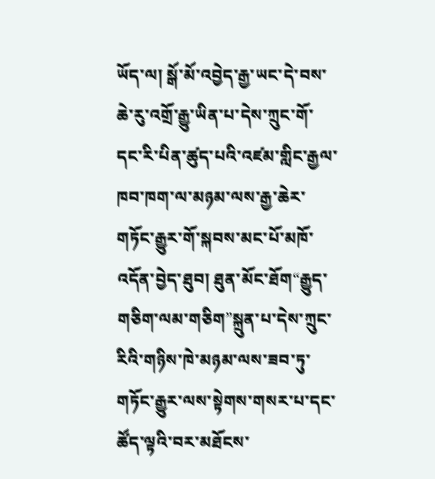ཡོད་ལ། སྒོ་མོ་འབྱེད་རྒྱ་ཡང་དེ་བས་ཆེ་རུ་འགྲོ་རྒྱུ་ཡིན་པ་དེས་ཀྲུང་གོ་དང་རི་པིན་ཚུད་པའི་འཛམ་གླིང་རྒྱལ་ཁབ་ཁག་ལ་མཉམ་ལས་རྒྱ་ཆེར་གཏོང་རྒྱུར་གོ་སྐབས་མང་པོ་མཁོ་འདོན་བྱེད་ཐུབ། ཐུན་མོང་ཐོག“རྒྱུད་གཅིག་ལམ་གཅིག”སྐྲུན་པ་དེས་ཀྲུང་རིའི་གཉིས་ཁེ་མཉམ་ལས་ཟབ་ཏུ་གཏོང་རྒྱུར་ལས་སྟེགས་གསར་པ་དང་ཚོད་ལྟའི་བར་མཐོངས་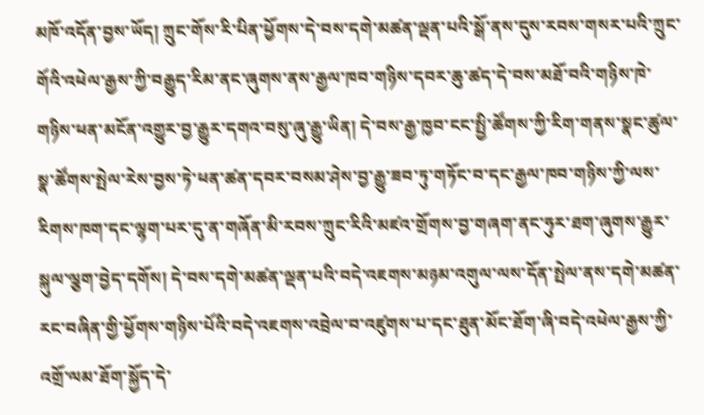མཁོ་འདོན་བྱས་ཡོད། ཀྲུང་གོས་རི་པིན་ཕྱོགས་དེ་བས་དགེ་མཚན་ལྡན་པའི་སྒོ་ནས་དུས་རབས་གསར་པའི་ཀྲུང་གོའི་འཕེལ་རྒྱས་ཀྱི་བརྒྱུད་རིམ་ནང་ཞུགས་ནས་རྒྱལ་ཁབ་གཉིས་དབར་ཆུ་ཚད་དེ་བས་མཐོ་བའི་གཉིས་ཁེ་གཉིས་ཕན་མངོན་འགྱུར་བྱ་རྒྱུར་དགའ་བསུ་ཞུ་རྒྱུ་ཡིན། དེ་བས་རྒྱ་ཁྱབ་ངང་སྤྱི་ཚོགས་ཀྱི་རིག་གནས་སྣང་ཚུལ་སྣ་ཚོགས་སྤེལ་རེས་བྱས་ཏེ་ཕན་ཚན་དབར་བསམ་ཤེས་བྱ་རྒྱུ་ཟབ་ཏུ་གཏོང་བ་དང་རྒྱལ་ཁབ་གཉིས་ཀྱི་ལས་རིགས་ཁག་དང་ལྷག་པར་དུ་ན་གཞོན་མི་རབས་ཀྲུང་རིའི་མཛའ་གྲོགས་བྱ་གཞག་ནང་ཧུར་ཐག་ཞུགས་རྒྱུར་སྐུལ་ལྕག་བྱེད་དགོས། དེ་བས་དགེ་མཚན་ལྡན་པའི་བདེ་འཇགས་མཉམ་འགུལ་ལས་དོན་སྤེལ་ནས་དགེ་མཚན་རང་བཞིན་གྱི་ཕྱོགས་གཉིས་པོའི་བདེ་འཇགས་འབྲེལ་བ་འཛུགས་པ་དང་ཐུན་མོང་ཐོག་ཞི་བདེ་འཕེལ་རྒྱས་ཀྱི་འགྲོ་ལམ་ཐོག་སྐྱོད་དེ་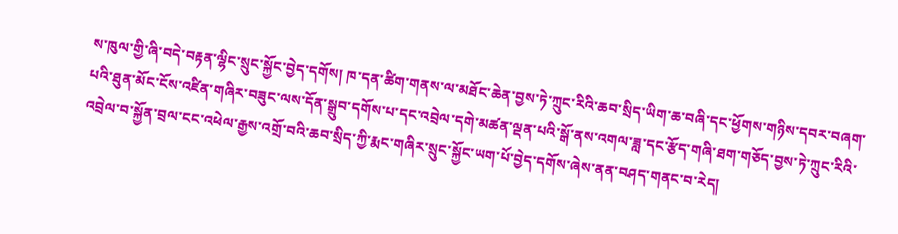ས་ཁུལ་གྱི་ཞི་བདེ་བརྟན་ལྷིང་སྲུང་སྐྱོང་བྱེད་དགོས། ཁ་དན་ཚིག་གནས་ལ་མཐོང་ཆེན་བྱས་ཏེ་ཀྲུང་རིའི་ཆབ་སྲིད་ཡིག་ཆ་བཞི་དང་ཕྱོགས་གཉིས་དབར་བཞག་པའི་ཐུན་མོང་ངོས་འཛིན་གཞིར་བཟུང་ལས་དོན་སྒྲུབ་དགོས་པ་དང་འབྲེལ་དགེ་མཚན་ལྡན་པའི་སྒོ་ནས་འགལ་ཟླ་དང་རྩོད་གཞི་ཐག་གཅོད་བྱས་ཏེ་ཀྲུང་རིའི་འབྲེལ་བ་སྐྱོན་བྲལ་ངང་འཕེལ་རྒྱས་འགྲོ་བའི་ཆབ་སྲིད་ཀྱི་རྨང་གཞིར་སྲུང་སྐྱོང་ཡག་པོ་བྱེད་དགོས་ཞེས་ནན་བཤད་གནང་བ་རེད།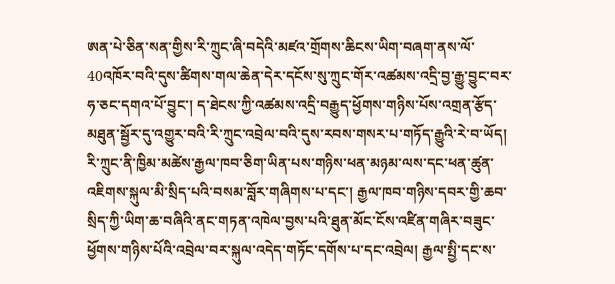ཨན་པེ་ཅིན་སན་གྱིས་རི་ཀྲུང་ཞི་བདེའི་མཛའ་གྲོགས་ཆིངས་ཡིག་བཞག་ནས་ལོ་40འཁོར་བའི་དུས་ཚིགས་གལ་ཆེན་དེར་དངོས་སུ་ཀྲུང་གོར་འཚམས་འདྲི་བྱ་རྒྱུ་བྱུང་བར་ཧ་ཅང་དགའ་པོ་བྱུང་། ད་ཐེངས་ཀྱི་འཚམས་འདྲི་བརྒྱུད་ཕྱོགས་གཉིས་པོས་འགྲན་རྩོད་མཐུན་སྦྱོར་དུ་འགྱུར་བའི་རི་ཀྲུང་འབྲེལ་བའི་དུས་རབས་གསར་པ་གཏོད་རྒྱུའི་རེ་བ་ཡོད། རི་ཀྲུང་ནི་ཁྱིམ་མཚེས་རྒྱལ་ཁབ་ཅིག་ཡིན་པས་གཉིས་ཕན་མཉམ་ལས་དང་ཕན་ཚུན་འཇིགས་སྐུལ་མི་སྲིད་པའི་བསམ་བློར་གཞིགས་པ་དང་། རྒྱལ་ཁབ་གཉིས་དབར་གྱི་ཆབ་སྲིད་ཀྱི་ཡིག་ཆ་བཞིའི་ནང་གཏན་འཁེལ་བྱས་པའི་ཐུན་མོང་ངོས་འཛིན་གཞིར་བཟུང་ཕྱོགས་གཉིས་པོའི་འབྲེལ་བར་སྐུལ་འདེད་གཏོང་དགོས་པ་དང་འབྲེལ། རྒྱལ་སྤྱི་དང་ས་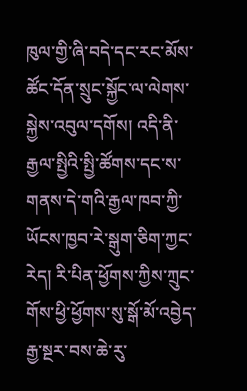ཁུལ་གྱི་ཞི་བདེ་དང་རང་མོས་ཚོང་དོན་སྲུང་སྐྱོང་ལ་ལེགས་སྐྱེས་འབུལ་དགོས། འདི་ནི་རྒྱལ་སྤྱིའི་སྤྱི་ཚོགས་དང་ས་གནས་དེ་གའི་རྒྱལ་ཁབ་ཀྱི་ཡོངས་ཁྱབ་རེ་སྒུག་ཅིག་ཀྱང་རེད། རི་པིན་ཕྱོགས་ཀྱིས་ཀྲུང་གོས་ཕྱི་ཕྱོགས་སུ་སྒོ་མོ་འབྱེད་རྒྱ་སྔར་བས་ཆེ་རུ་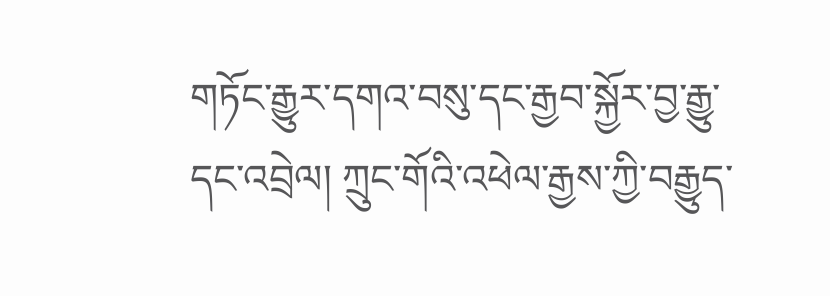གཏོང་རྒྱུར་དགའ་བསུ་དང་རྒྱབ་སྐྱོར་བྱ་རྒྱུ་དང་འབྲེལ། ཀྲུང་གོའི་འཕེལ་རྒྱས་ཀྱི་བརྒྱུད་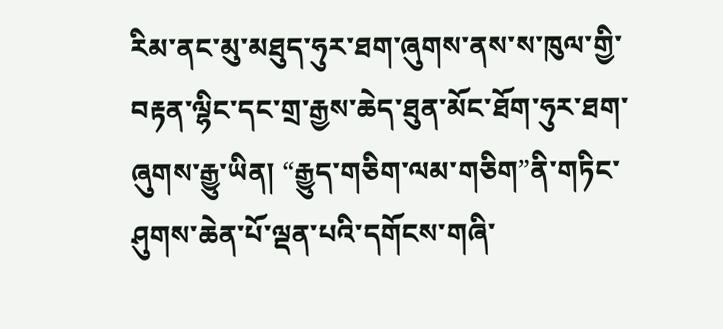རིམ་ནང་མུ་མཐུད་ཧུར་ཐག་ཞུགས་ནས་ས་ཁུལ་གྱི་བརྟན་ལྷིང་དང་གྲ་རྒྱས་ཆེད་ཐུན་མོང་ཐོག་ཧུར་ཐག་ཞུགས་རྒྱུ་ཡིན། “རྒྱུད་གཅིག་ལམ་གཅིག”ནི་གཏིང་ཤུགས་ཆེན་པོ་ལྡན་པའི་དགོངས་གཞི་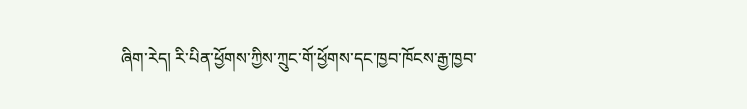ཞིག་རེད། རི་པིན་ཕྱོགས་ཀྱིས་ཀྲུང་གོ་ཕྱོགས་དང་ཁྱབ་ཁོངས་རྒྱ་ཁྱབ་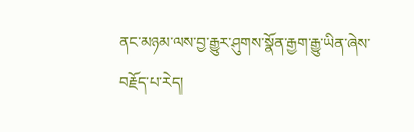ནང་མཉམ་ལས་བྱ་རྒྱུར་ཤུགས་སྣོན་རྒྱག་རྒྱུ་ཡིན་ཞེས་བརྗོད་པ་རེད།